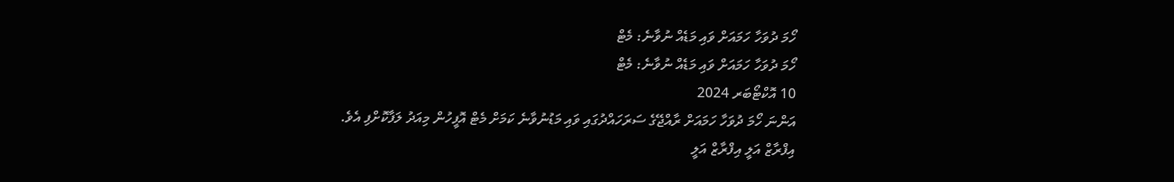ހޯމަ ދުވަހާ ހަމައަށް ވައި މަޑެއް ނުވާނެ: މެޓް
ހޯމަ ދުވަހާ ހަމައަށް ވައި މަޑެއް ނުވާނެ: މެޓް
10 އޮކްޓޯބަރ 2024
އަންނަ ހޯމަ ދުވަހާ ހަމައަށް ރާއްޖޭގެ ސަރަހައްދުގައި ވައި މަޑުނުވާނެ ކަމަށް މެޓް އޮފީހުން މިއަދު ލަފާކޮށްފި އެވެ.
އިފްރާޒް އަލީ އިފްރާޒް އަލީ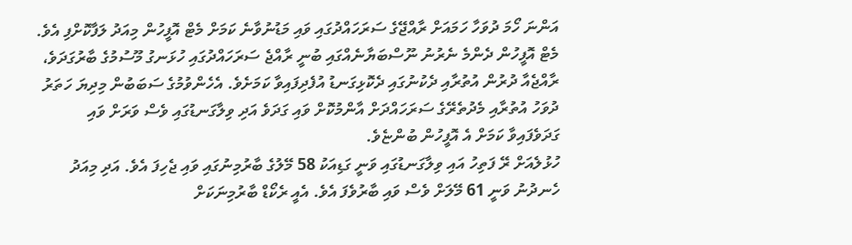އަންނަ ހޯމަ ދުވަހާ ހަމައަށް ރާއްޖޭގެ ސަރަހައްދުގައި ވައި މަޑުނުވާނެ ކަމަށް މެޓް އޮފީހުން މިއަދު ލަފާކޮށްފި އެވެ.
މެޓް އޮފީހުން ދެންމެ ނެރުނު ނޫސްބަޔާނެއްގައި ބުނީ ރާއްޖެ ސަރަހައްދުގައި ހުޅަނގު މޫސުމުގެ ބާރުގަދަވެ، ރާއްޖެއާ ދުރުން އުތުރާއި ދެކުނުގައި ދެކޮޅިގަނޑު އުފެދިފައިވާ ކަމަށެވެ. އެހެންވުމުގެ ސަބަބުން މިދިޔަ ހަތަރު ދުވަހު އުތުރާއި މެދުތެރޭގެ ސަރަހައްދަށް އާންމުކޮށް ވައި ގަދަވެ އަދި ވިލާގަނޑުގައި ވެސް ވަރަށް ވައި ގަދަވެފައިވާ ކަމަށް އެ އޮފީހުން ބުންޏެވެ.
ހުޅުލެއަށް ރޭ ފަތިހު އައި ވިލާގަނޑުގައި ވަނީ ގަޑިއަކު 58 މޭލުގެ ބާރުމިނުގައި ވައި ޖެހިފަ އެވެ. އަދި މިއަދު ހެނދުނު ވަނީ 61 މޭލަށް ވެސް ވައި ބާރުވެފަ އެވެ. އެއީ ރެކޯޑް ބާރުމިނަކަށް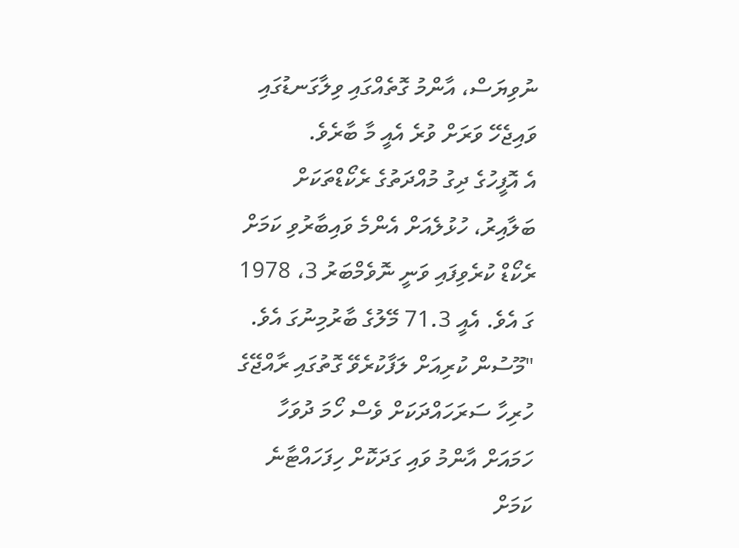ނުވިޔަސް، އާންމު ގޮތެއްގައި ވިލާގަނޑުގައި ވައިޖެހޭ ވަރަށް ވުރެ އެއީ މާ ބާރެވެ.
އެ އޮފީހުގެ ދިގު މުއްދަތުގެ ރެކޯޑްތަކަށް ބަލާއިރު، ހުޅުލެއަށް އެންމެ ވައިބާރުވި ކަމަށް ރެކޯޑް ކުރެވިފައި ވަނީ ނޮވެމްބަރު 3، 1978 ގަ އެވެ. އެއީ 71.3 މޭލުގެ ބާރުމިނުގަ އެވެ.
"މޫސުން ކުރިއަށް ލަފާކުރެވޭ ގޮތުގައި ރާއްޖޭގެ ހުރިހާ ސަރަހައްދަކަށް ވެސް ހޯމަ ދުވަހާ ހަމައަށް އާންމު ވައި ގަދަކޮށް ހިފަހައްޓާނެ ކަމަށް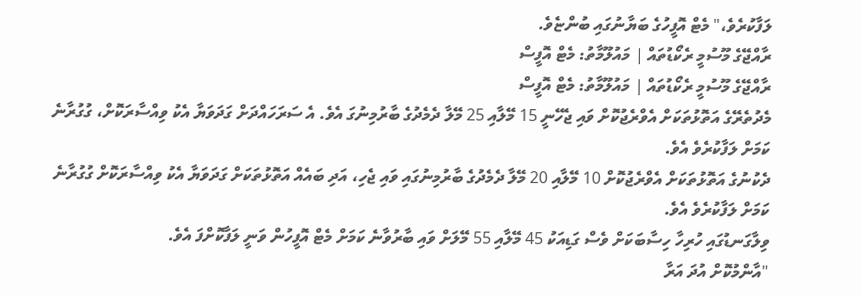ލަފާކުރެވެ،" މެޓް އޮފީހުގެ ބަޔާނުގައި ބުންޏެވެ.
ރާއްޖޭގެ މޫސުމީ ރެކޯޑުތައް | މައުލޫމާތު: މެޓް އޮފީސް
ރާއްޖޭގެ މޫސުމީ ރެކޯޑުތައް | މައުލޫމާތު: މެޓް އޮފީސް
މެދުތެރޭގެ އަތޮޅުތަކަށް އެވްރެޖުކޮށް ވައި ޖެހޭނީ 15 މޭލާއި 25 މޭލާ ދެމެދުގެ ބާރުމިނުގަ އެވެ. އެ ސަރަހައްދަށް ގަދަވަޔާ އެކު ވިއްސާރަކޮށް، ގުގުރާނެ ކަމަށް ލަފާކުރެވެ އެވެ.
ދެކުނުގެ އަތޮޅުތަކަށް އެވްރެޖުކޮށް 10 މޭލާއި 20 މޭލާ ދެމެދުގެ ބާރުމިނުގައި ވައި ޖެހި، އަދި ބައެއް އަތޮޅުތަކަށް ގަދަވަޔާ އެކު ވިއްސާރަކޮށް ގުގުރާނެ ކަމަށް ލަފާކުރެވެ އެވެ.
ވިލާގަނޑުގައި ހުރިހާ ހިސާބަކަށް ވެސް ގަޑިއަކު 45 މޭލާއި 55 މޭލަށް ވައި ބާރުވާނެ ކަމަށް މެޓް އޮފީހުން ވަނީ ލަފާކޮށްފަ އެވެ.
"އާންމުކޮށް އުދަ އަރާ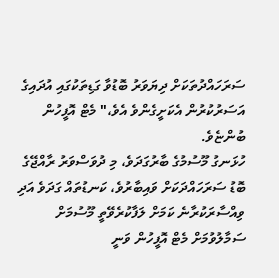ސަރަހައްދުތަކަށް ދިޔަވަރު ބޮޑުވާ ގަޑިތަކުގައި އުދައިގެ އަސަރުކުރުން އެކަށީގެންވެ އެވެ،" މެޓް އޮފީހުން ބުންޏެވެ.
ހުޅަނގު މޫސުމުގެ ބާރުގަދަވެ، މި ދުވަސްވަރު ރާއްޖޭގެ ބޮޑު ސަރަހައްދަކަށް ވައިބާރުވެ، ކަނޑުތައް ގަދަވެ އަދި ވިއްސާރަކުރާނެ ކަމަށް ލަފާކުރެވޭތީ މޫސުމަށް ސަމާލުވުމަށް މެޓް އޮފީހުން ވަނީ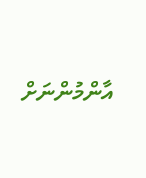އާންމުންނަށް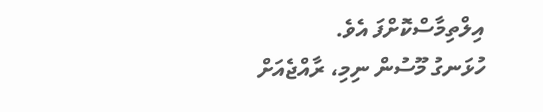އިލްތިމާސްކޮށްފަ އެވެ.
ހުޅަނގު މޫސުން ނިމި، ރާއްޖެއަށް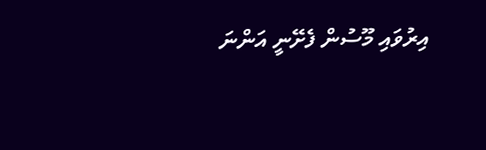އިރުވައި މޫސުން ފެށޭނީ އަންނަ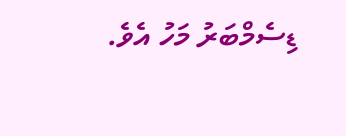ޑިސެމްބަރު މަހު އެވެ.